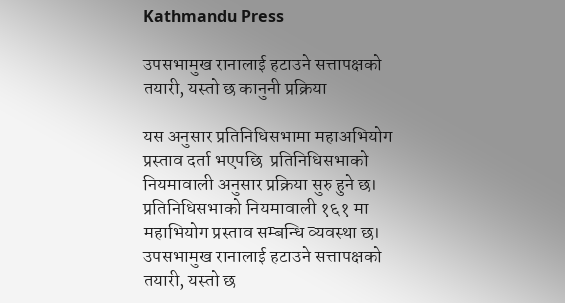Kathmandu Press

उपसभामुख रानालाई हटाउने सत्तापक्षको तयारी, यस्तो छ कानुनी प्रक्रिया

यस अनुसार प्रतिनिधिसभामा महाअभियोग प्रस्ताव दर्ता भएपछि  प्रतिनिधिसभाको नियमावाली अनुसार प्रक्रिया सुरु हुने छ। प्रतिनिधिसभाको नियमावाली १६१ मा महाभियोग प्रस्ताव सम्बन्धि व्यवस्था छ।
उपसभामुख रानालाई हटाउने सत्तापक्षको तयारी, यस्तो छ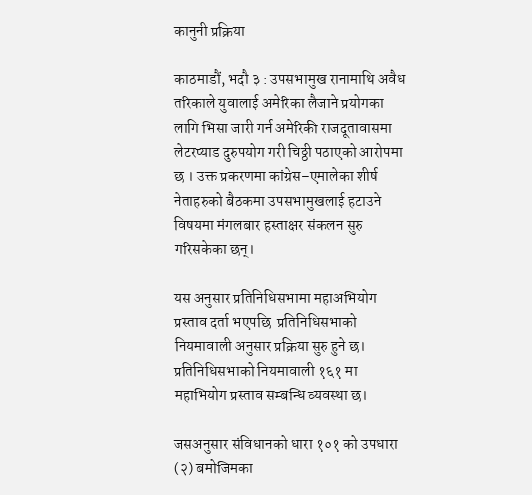कानुनी प्रक्रिया

काठमाडौं, भदौ ३ : उपसभामुख रानामाथि अवैध तरिकाले युवालाई अमेरिका लैजाने प्रयोगका लागि भिसा जारी गर्न अमेरिकी राजदूतावासमा लेटरप्याड दुरुपयोग गरी चिठ्ठी पठाएको आरोपमा  छ । उक्त प्रकरणमा कांग्रेस–एमालेका शीर्ष नेताहरुको बैठकमा उपसभामुखलाई हटाउने विषयमा मंगलबार हस्ताक्षर संकलन सुरु गरिसकेका छन्।

यस अनुसार प्रतिनिधिसभामा महाअभियोग प्रस्ताव दर्ता भएपछि  प्रतिनिधिसभाको नियमावाली अनुसार प्रक्रिया सुरु हुने छ। प्रतिनिधिसभाको नियमावाली १६१ मा महाभियोग प्रस्ताव सम्बन्धि व्यवस्था छ।

जसअनुसार संविधानको धारा १०१ को उपधारा (२) बमोजिमका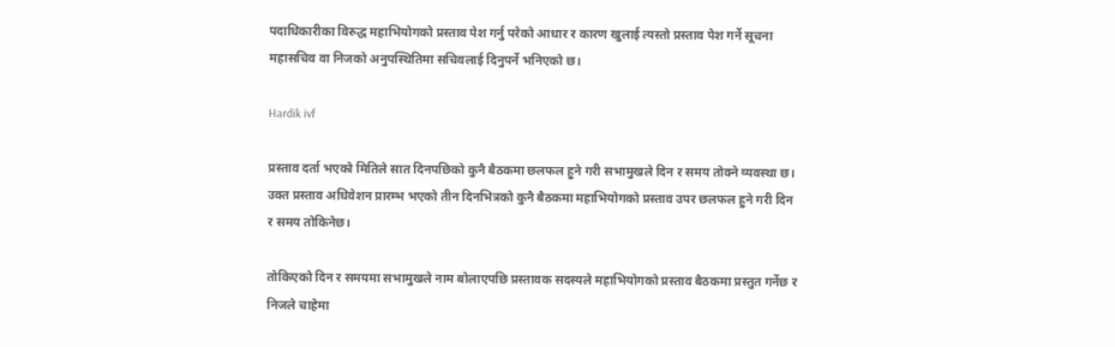पदाधिकारीका विरुद्ध महाभियोगको प्रस्ताव पेश गर्नु परेको आधार र कारण खुलाई त्यस्तो प्रस्ताव पेश गर्ने सूचना महासचिव वा निजको अनुपस्थितिमा सचिवलाई दिनुपर्ने भनिएको छ।

Hardik ivf

प्रस्ताव दर्ता भएको मितिले सात दिनपछिको कुनै बैठकमा छलफल हुने गरी सभामुखले दिन र समय तोक्ने व्यवस्था छ। उक्त प्रस्ताव अधिवेशन प्रारम्भ भएको तीन दिनभित्रको कुनै बैठकमा महाभियोगको प्रस्ताव उपर छलफल हुने गरी दिन र समय तोकिनेछ।

तोकिएको दिन र समयमा सभामुखले नाम बोलाएपछि प्रस्तावक सदस्यले महाभियोगको प्रस्ताव बैठकमा प्रस्तुत गर्नेछ र निजले चाहेमा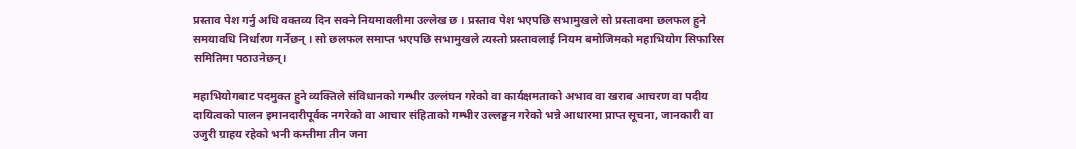प्रस्ताव पेश गर्नु अधि वक्तव्य दिन सक्ने नियमावलीमा उल्लेख छ । प्रस्ताव पेश भएपछि सभामुखले सो प्रस्तावमा छलफल हुने समयावधि निर्धारण गर्नेछन् । सो छलफल समाप्त भएपछि सभामुखले त्यस्तो प्रस्तावलाई नियम बमोजिमको महाभियोग सिफारिस समितिमा पठाउनेछन्।

महाभियोगबाट पदमुक्त हुने व्यक्तिले संविधानको गम्भीर उल्लंघन गरेको वा कार्यक्षमताको अभाव वा खराब आचरण वा पदीय दायित्वको पालन इमानदारीपूर्वक नगरेको वा आचार संहिताको गम्भीर उल्लङ्घन गरेको भन्ने आधारमा प्राप्त सूचना, जानकारी वा उजुरी ग्राहय रहेको भनी कम्तीमा तीन जना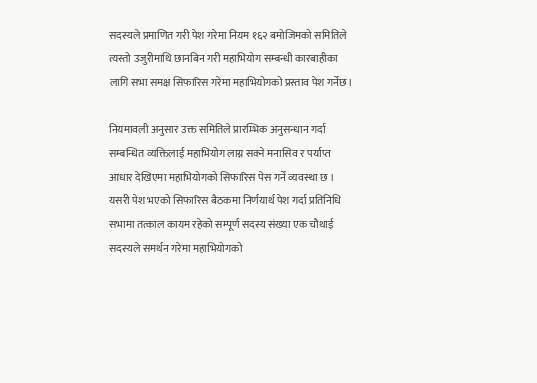सदस्यले प्रमाणित गरी पेश गरेमा नियम १६२ बमोजिमको समितिले त्यस्तो उजुरीमाथि छानबिन गरी महाभियोग सम्बन्धी कारबाहीका लागि सभा समक्ष सिफारिस गरेमा महाभियोगको प्रस्ताव पेश गर्नेछ।

नियमावली अनुसार उक्त समितिले प्रारम्भिक अनुसन्धान गर्दा सम्बन्धित व्यक्तिलाई महाभियोग लाग्न सक्ने मनासिव र पर्याप्त आधार देखिएमा महाभियोगको सिफारिस पेस गर्ने व्यवस्था छ । यसरी पेश भएको सिफारिस बैठकमा निर्णयार्थ पेश गर्दा प्रतिनिधि सभामा तत्काल कायम रहेको सम्पूर्ण सदस्य संख्या एक चौथाई सदस्यले समर्थन गरेमा महाभियोगको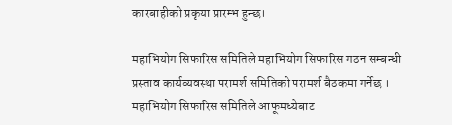कारबाहीको प्रकृया प्रारम्भ हुन्छ।

महाभियोग सिफारिस समितिले महाभियोग सिफारिस गठन सम्बन्धी प्रस्ताव कार्यव्यवस्था परामर्श समितिको परामर्श बैठकमा गर्नेछ । महाभियोग सिफारिस समितिले आफूमध्येबाट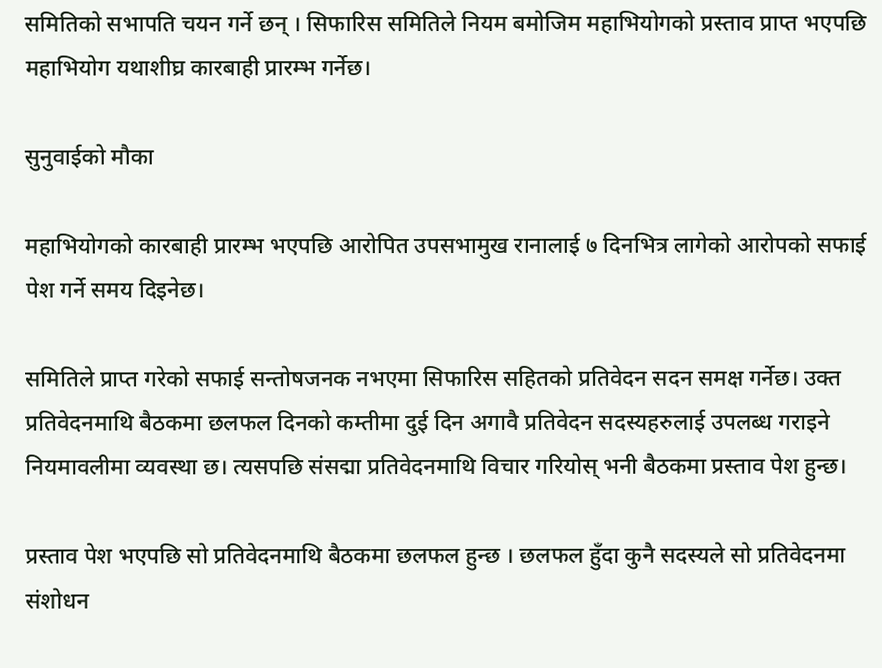समितिको सभापति चयन गर्ने छन् । सिफारिस समितिले नियम बमोजिम महाभियोगको प्रस्ताव प्राप्त भएपछि महाभियोग यथाशीघ्र कारबाही प्रारम्भ गर्नेछ।

सुनुवाईको मौका

महाभियोगको कारबाही प्रारम्भ भएपछि आरोपित उपसभामुख रानालाई ७ दिनभित्र लागेको आरोपको सफाई पेश गर्ने समय दिइनेछ।

समितिले प्राप्त गरेको सफाई सन्तोषजनक नभएमा सिफारिस सहितको प्रतिवेदन सदन समक्ष गर्नेछ। उक्त प्रतिवेदनमाथि बैठकमा छलफल दिनको कम्तीमा दुई दिन अगावै प्रतिवेदन सदस्यहरुलाई उपलब्ध गराइने नियमावलीमा व्यवस्था छ। त्यसपछि संसद्मा प्रतिवेदनमाथि विचार गरियोस् भनी बैठकमा प्रस्ताव पेश हुन्छ।

प्रस्ताव पेश भएपछि सो प्रतिवेदनमाथि बैठकमा छलफल हुन्छ । छलफल हुँदा कुनै सदस्यले सो प्रतिवेदनमा संशोधन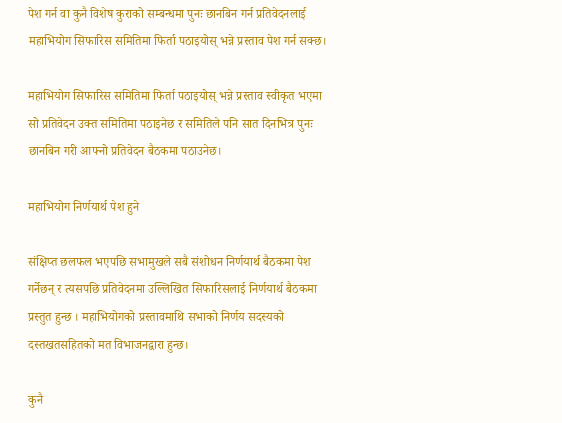पेश गर्न वा कुनै विशेष कुराको सम्बन्धमा पुनः छानबिन गर्न प्रतिवेदनलाई महाभियोग सिफारिस समितिमा फिर्ता पठाइयोस् भन्ने प्रस्ताव पेश गर्न सक्छ।

महाभियोग सिफारिस समितिमा फिर्ता पठाइयोस् भन्ने प्रस्ताव स्वीकृत भएमा सो प्रतिवेदन उक्त समितिमा पठाइनेछ र समितिले पनि सात दिनभित्र पुनः छानबिन गरी आफ्नो प्रतिवेदन बैठकमा पठाउनेछ।

महाभियोग निर्णयार्थ पेश हुने

संक्षिप्त छलफल भएपछि सभामुखले सबै संशोधन निर्णयार्थ बैठकमा पेश गर्नेछन् र त्यसपछि प्रतिवेदनमा उल्लिखित सिफारिसलाई निर्णयार्थ बैठकमा प्रस्तुत हुन्छ । महाभियोगको प्रस्तावमाथि सभाको निर्णय सदस्यको दस्तखतसहितको मत विभाजनद्वारा हुन्छ।

कुनै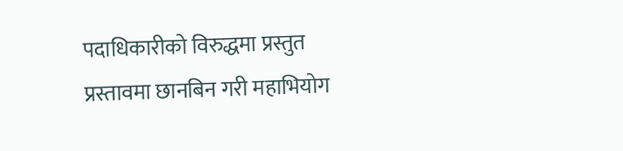पदाधिकारीको विरुद्धमा प्रस्तुत प्रस्तावमा छानबिन गरी महाभियोग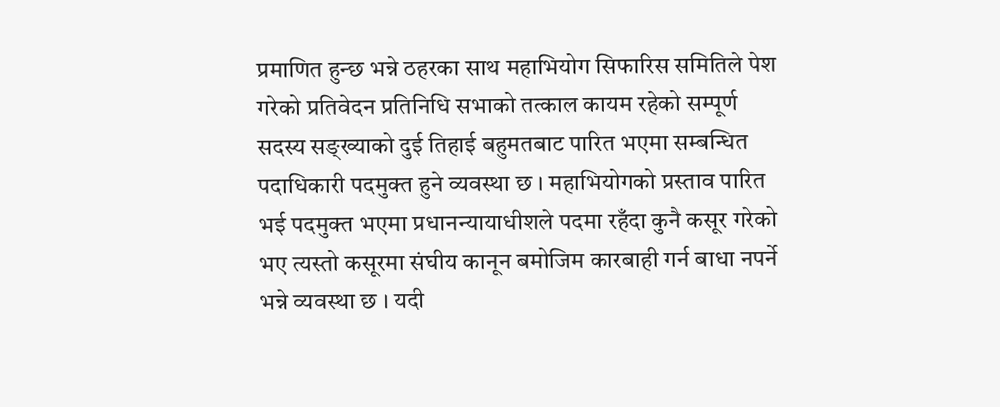प्रमाणित हुन्छ भन्ने ठहरका साथ महाभियोग सिफारिस समितिले पेश गरेको प्रतिवेदन प्रतिनिधि सभाको तत्काल कायम रहेको सम्पूर्ण सदस्य सङ्ख्याको दुई तिहाई बहुमतबाट पारित भएमा सम्बन्धित पदाधिकारी पदमुक्त हुने व्यवस्था छ । महाभियोगको प्रस्ताव पारित भई पदमुक्त भएमा प्रधानन्यायाधीशले पदमा रहँदा कुनै कसूर गरेको भए त्यस्तो कसूरमा संघीय कानून बमोजिम कारबाही गर्न बाधा नपर्ने भन्ने व्यवस्था छ । यदी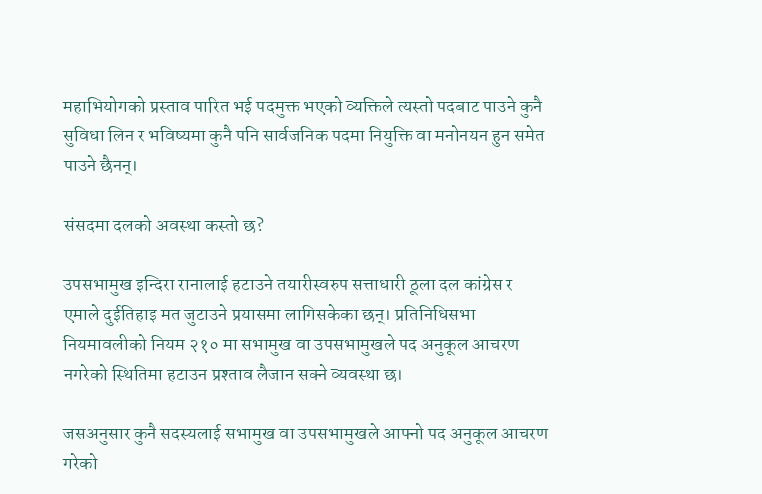महाभियोगको प्रस्ताव पारित भई पदमुक्त भएको व्यक्तिले त्यस्तो पदबाट पाउने कुनै सुविधा लिन र भविष्यमा कुनै पनि सार्वजनिक पदमा नियुक्ति वा मनोनयन हुन समेत पाउने छैनन्।

संसदमा दलको अवस्था कस्तो छ?

उपसभामुख इन्दिरा रानालाई हटाउने तयारीस्वरुप सत्ताधारी ठूला दल कांग्रेस र एमाले दुईतिहाइ मत जुटाउने प्रयासमा लागिसकेका छन्। प्रतिनिधिसभा नियमावलीको नियम २१० मा सभामुख वा उपसभामुखले पद अनुकूल आचरण नगरेको स्थितिमा हटाउन प्रश्ताव लैजान सक्ने व्यवस्था छ।

जसअनुसार कुनै सदस्यलाई सभामुख वा उपसभामुखले आफ्नो पद अनुकूल आचरण गरेको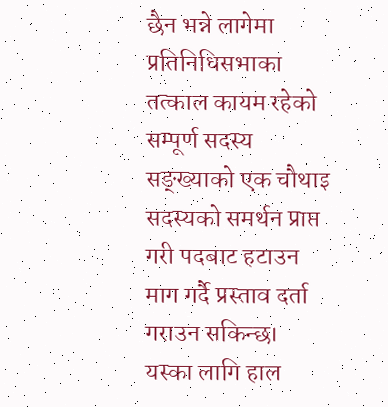छैन भन्ने लागेमा प्रतिनिधिसभाका तत्काल कायम रहेको सम्पूर्ण सदस्य सङ्ख्याको एक चौथाइ सदस्यको समर्थन प्राप्त गरी पदबाट हटाउन माग गर्दै प्रस्ताव दर्ता गराउन सकिन्छ। यस्का लागि हाल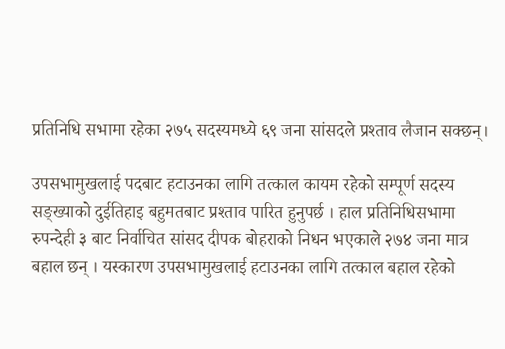प्रतिनिधि सभामा रहेका २७५ सदस्यमध्ये ६९ जना सांसदले प्रश्ताव लैजान सक्छन्।

उपसभामुखलाई पदबाट हटाउनका लागि तत्काल कायम रहेको सम्पूर्ण सदस्य सङ्ख्याको दुईतिहाइ बहुमतबाट प्रश्ताव पारित हुनुपर्छ । हाल प्रतिनिधिसभामा रुपन्देही ३ बाट निर्वाचित सांसद दीपक बोहराको निधन भएकाले २७४ जना मात्र बहाल छन् । यस्कारण उपसभामुखलाई हटाउनका लागि तत्काल बहाल रहेको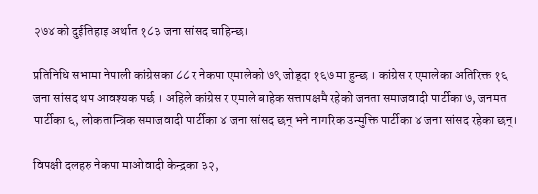२७४ को दुईतिहाइ अर्थात १८३ जना सांसद चाहिन्छ।

प्रतिनिधि सभामा नेपाली कांग्रेसका ८८ र नेकपा एमालेको ७९ जोड्दा १६७ मा हुन्छ । कांग्रेस र एमालेका अतिरिक्त १६ जना सांसद थप आवश्यक पर्छ । अहिले कांग्रेस र एमाले बाहेक सत्तापक्षमै रहेको जनता समाजवादी पार्टीका ७, जनमत पार्टीका ६, लोकतान्त्रिक समाजवादी पार्टीका ४ जना सांसद छन् भने नागरिक उन्मुक्ति पार्टीका ४ जना सांसद रहेका छन्।

विपक्षी दलहरु नेकपा माओवादी केन्द्रका ३२,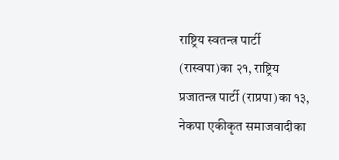राष्ट्रिय स्वतन्त्र पार्टी (रास्वपा)का २१, राष्ट्रिय प्रजातन्त्र पार्टी (राप्रपा)का १३, नेकपा एकीकृत समाजवादीका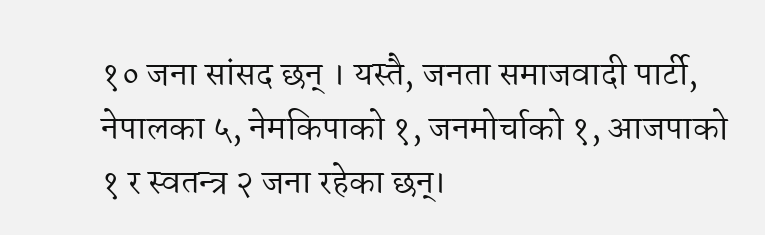१० जना सांसद छन् । यस्तै, जनता समाजवादी पार्टी, नेपालका ५, नेमकिपाको १, जनमोर्चाको १, आजपाको १ र स्वतन्त्र २ जना रहेका छन्।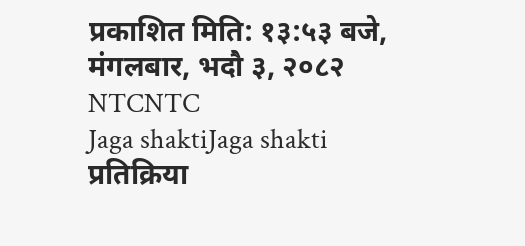प्रकाशित मिति: १३:५३ बजे, मंगलबार, भदौ ३, २०८२
NTCNTC
Jaga shaktiJaga shakti
प्रतिक्रिया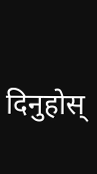दिनुहोस्